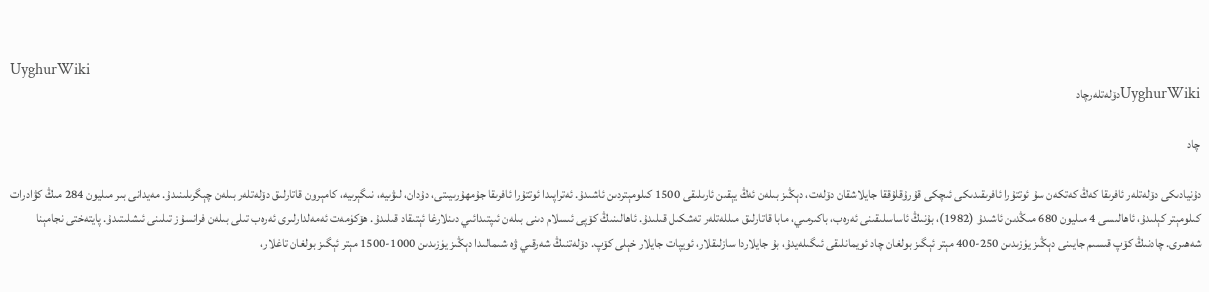UyghurWiki
UyghurWikiدۆلەتلەرچاد

چاد

دۇنيادىكى دۆلەتلەر ئافرىقا كەڭ كەتكەن سۇ ئوتتۇرا ئافرىقىدىكى ئىچكى قۇرۇقلۇققا جايلاشقان دۆلەت، دېڭىز بىلەن ئەڭ يېقىن ئارىلىقى 1500 كىلومېتردىن ئاشىدۇ. ئەتراپىدا ئوتتۇرا ئافرىقا جۇمھۇرىيىتى، دۇدان، لىۋىيە، نىگېرىيە، كامېرون قاتارلىق دۆلەتلەر بىلەن چېگرىلىنىدۇ. مەيدانى بىر مىليون 284 مىڭ كۋادرات كىلومېتر كېلىدۇ، ئاھالىسى 4 مىليون 680 مىڭدىن ئاشىدۇ (1982)، بۇنىڭ ئاساسلىقىنى ئەرەب، باكىرمىي، مابا قاتارلىق مىللەتلەر تەشكىل قىلىدۇ. ئاھالىنىڭ كۆپى ئىسلام دىنى بىلەن ئىپتىدائىي دىنلارغا ئېتىقاد قىلىدۇ. ھۆكۈمەت ئەمەلدارلىرى ئەرەب تىلى بىلەن فرانسۇز تىلىنى ئىشلىتىدۇ. پايتەختى نجامېنا شەھىرى. چادنىڭ كۆپ قىسىم جايىنى دېڭىز يۈزىدىن 250-400 مېتر ئېگىز بولغان چاد ئويمانلىقى ئىگىلەيدۇ، بۇ جايلاردا سازلىقلار، ئويپات جايلار خېلى كۆپ. دۆلەتنىڭ شەرقىي ۋە شىمالىدا دېڭىز يۈزىدىن 1000-1500 مېتر ئېگىز بولغان تاغلار،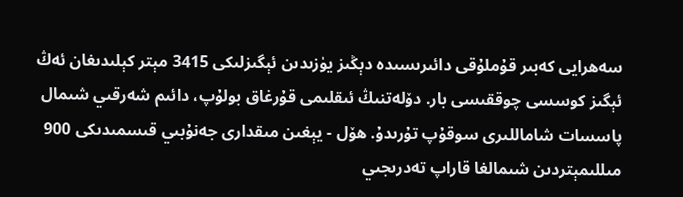سەھرايى كەبىر قۇملۇقى دائىرىسىدە دېڭىز يۈزىدىن ئېگىزلىكى 3415 مېتر كېلىدىغان ئەڭ ئېگىز كوسسى چوققىسى بار. دۆلەتنىڭ ئىقلىمى قۇرغاق بولۇپ، دائىم شەرقىي شىمال پاسسات شاماللىرى سوقۇپ تۇرىدۇ. ھۆل - يېغىن مىقدارى جەنۇبىي قىسمىدىكى 900 مىللىمېتردىن شىمالغا قاراپ تەدرىجىي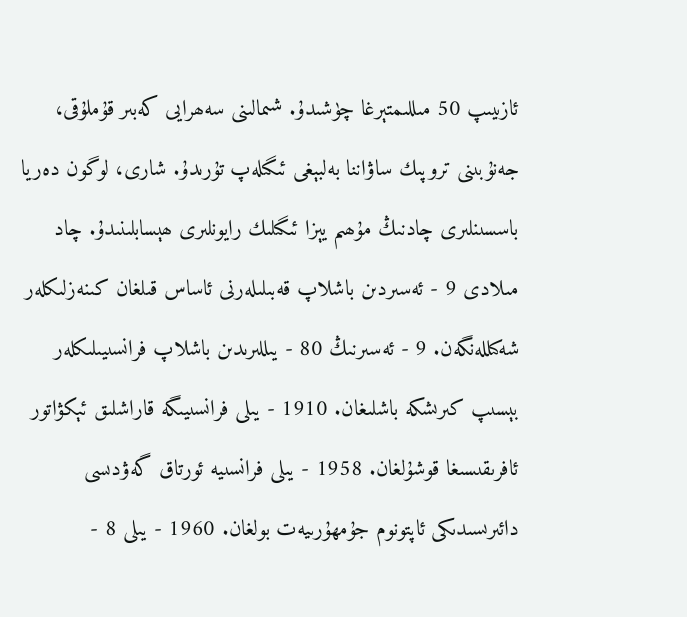ئازىيىپ 50 مىللىمتېرغا چۈشىدۇ. شىمالىنى سەھرايى كەبىر قۇملۇقى، جەنۇبىنى تروپىك ساۋاننا بەلبېغى ئىگىلەپ تۇرىدۇ. شارى، لوگون دەريا باسسىنلىرى چادنىڭ مۇھىم يېزا ئىگىلىك رايونلىرى ھېسابلىنىدۇ. چاد مىلادى 9 - ئەسىردىن باشلاپ قەبىلىلەرنى ئاساس قىلغان كىنەزلىكلەر شەكىللەنگەن. 9 - ئەسىرنىڭ 80 - يىللىرىدىن باشلاپ فرانسىيىلىكلەر بېسىپ كىرىشكە باشلىغان. 1910 - يىلى فرانسىيىگە قاراشلىق ئېكۋاتور ئافرىقىسىغا قوشۇلغان. 1958 - يىلى فرانسىيە ئورتاق گەۋدىسى دائىرىسىدىكى ئاپتونوم جۇمھۇرىيەت بولغان. 1960 - يىلى 8 -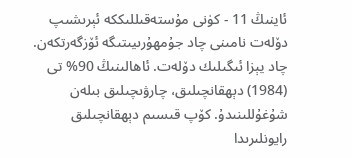ئاينىڭ 11 - كۈنى مۇستەقىللىككە ئېرىشىپ دۆلەت نامىنى چاد جۇمھۇرىيىتىگە ئۆزگەرتكەن. چاد يېزا ئىگىلىك دۆلەت. ئاھالىنىڭ 90% تى (1984) دېھقانچىلىق، چارۋىچىلىق بىلەن شۇغۇللىنىدۇ. كۆپ قىسىم دېھقانچىلىق رايونلىرىدا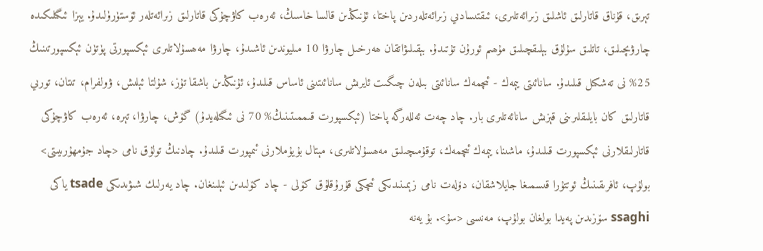تېرىق، قۇناق قاتارلىق ئاشلىق زىرائەتلىرى، ئىقتىسادىي زىرائەتلەردىن پاختا، ئۇنىڭدىن قالسا خاسىڭ، ئەرەب كاۋچۇكى قاتارلىق زىرائەتلەر ئۆستۈرۈلىدۇ. يېزا ئىگىلىكىدە چارۋىچىلىق، تاتلىق سۇلۇق بېلىقچىلىق مۇھىم ئورۇن تۇتىدۇ. بېقىلىۋاتقان ھەرخىل چارۋا 10 مىليوندىن ئاشىدۇ، چارۋا مەھسۇلاتلىرى ئېكسپورتى پۈتۈن ئېكسپورتىنىڭ 25% نى تەشكىل قىلىدۇ. سانائىتى يېمەك - ئىچمەك سانائىتى بىلەن چىگىت ئايرىش سانائىتىنى ئاساس قىلىدۇ، ئۇنىڭدىن باشقا تۇز، شۇلتا ئېلىش، ۋولفرام، تىتان، تورىي قاتارلىق كان بايلىقلىرىنى قېزىش سانائەتلىرى بار. چاد چەت ئەللەرگە پاختا (ئېكسپورت قىممىتىنىڭ% 70 نى ئىگىلەيدۇ) گۆش، چارۋا، تېرە، ئەرەب كاۋچۇكى قاتارلىقلارنى ئېكسپورت قىلىدۇ، ماشىنا، يېمەك ئىچمەك، توقۇمىچىلىق مەھسۇلاتلىرى، مېتال بۇيۇملارنى ئىمپورت قىلىدۇ. چادنىڭ تولۇق نامى <چاد جۇمھۇرىيىتى> بولۇپ، ئافرىقىنىڭ ئوتتۇرا قىسمىغا جايلاشقان، دۆلەت نامى زېمىنىدىكى ئىچكى قۇرۇقلۇق كۆلى - چاد كۆلىدىن ئېلىنغان. چاد يەرلىك شىۋىدىكى tsade ياكى ssaghi سۆزىدىن پەيدا بولغان بولۇپ، مەنىسى <سۇ>. بۇ يەنە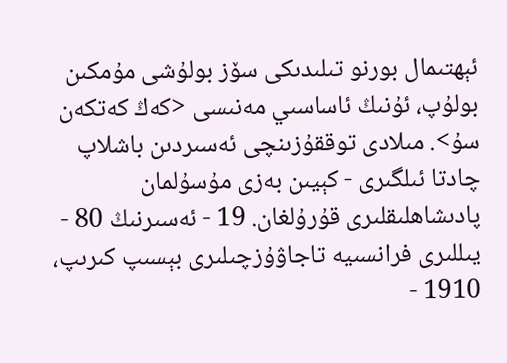ئېھتىمال بورنو تىلىدىكى سۆز بولۇشى مۇمكىن بولۇپ، ئۇنىڭ ئاساسىي مەنىسى <كەڭ كەتكەن سۇ>. مىلادى توققۇزىنچى ئەسىردىن باشلاپ چادتا ئىلگىرى - كېيىن بەزى مۇسۇلمان پادىشاھلىقلىرى قۇرۇلغان. 19 - ئەسىرنىڭ 80 - يىللىرى فرانسىيە تاجاۋۇزچىلىرى بېسىپ كىرىپ، 1910 -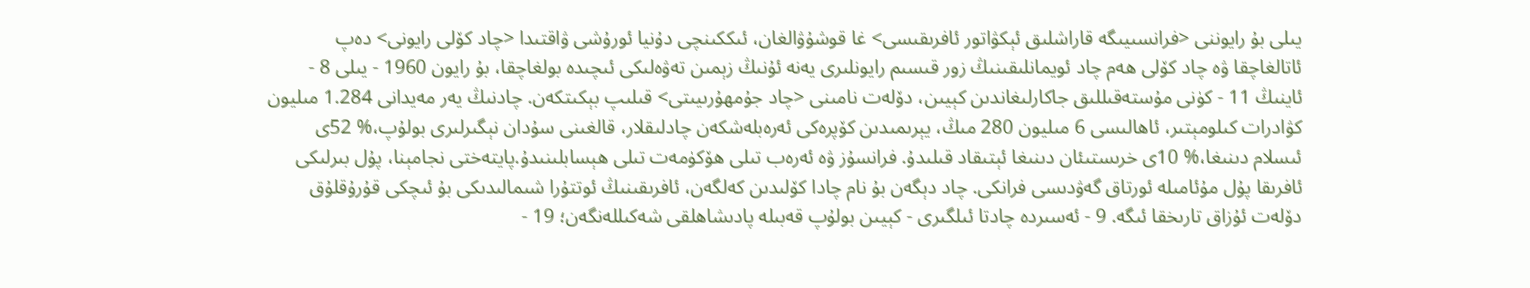يىلى بۇ رايوننى <فرانسىيىگە قاراشلىق ئېكۋاتور ئافرىقىسى> غا قوشۇۋالغان، ئىككىنچى دۇنيا ئورۇشى ۋاقتىدا <چاد كۆلى رايونى> دەپ ئاتالغاچقا ۋە چاد كۆلى ھەم چاد ئويمانلىقىنىڭ زور قىسىم رايونلىرى يەنە ئۇنىڭ زېمىن تەۋەلىكى ئىچىدە بولغاچقا، بۇ رايون 1960 - يىلى 8 - ئاينىڭ 11 - كۈنى مۇستەقىللىق جاكارلىغاندىن كېيىن، دۆلەت نامىنى <چاد جۇمھۇرىيىتى> قىلىپ بېكىتكەن. چادنىڭ يەر مەيدانى 1.284 مىليون كۋادرات كىلومېتىر، ئاھالىسى 6 مىليون 280 مىڭ، يېرىمىدىن كۆپرەكى ئەرەبلەشكەن چادلىقلار، قالغىنى سۇدان نېگىرلىرى بولۇپ،% 52ى ئىسلام دىنىغا،% 10ى خرىستىئان دىنىغا ئېتىقاد قىلىدۇ. فرانسۇز ۋە ئەرەب تىلى ھۆكۈمەت تىلى ھېسابلىنىدۇ.پايتەختى نجامېنا، پۇل بىرلىكى ئافرىقا پۇل مۇئامىلە ئورتاق گەۋدىسى فرانكى. چاد دېگەن بۇ نام چادا كۆلىدىن كەلگەن، ئافرىقىنىڭ ئوتتۇرا شىمالىدىكى بۇ ئىچكى قۇرۇقلۇق دۆلەت ئۇزاق تارىخقا ئىگە. 9 - ئەسىردە چادتا ئىلگىرى - كېيىن بولۇپ قەبىلە پادىشاھلقى شەكىللەنگەن؛ 19 -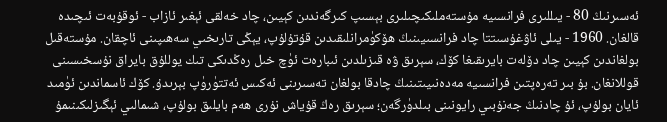ئەسىرنىڭ 80 - يىللىرى فرانسىيە مۇستەملىكىچىلىرى بېسىپ كىرگەندىن كېيىن، چاد خەلقى ئېغىر ئازاب - ئوقۇبەت ئىچىدە قالغان. 1960 - يىلى ئاۋغۇسىتتا چاد فرانسىيىنىڭ ھۆكۈمرانلىقىدىن قۇتۇلۇپ، يېڭى تارىخىي سەھىپىنى ئاچقان. مۇستەقىل بولغاندىن كېيىن چاد دۆلەت بايرىقىغا كۆك، سېرىق ۋە قىزىلدىن ئىبارەت ئۈچ خىل رەڭدىكى تىك يوللۇق بايراق نۇسخىسىنى قوللانغان. بۇ بىر تەرەپتىن فرانسىيە مەدەنىيىتىنىڭ چادقا بولغان تەسىرىنى ئەكىس ئەتتۈرۈپ بېرىدۇ. كۆك ئاسماندىن ئۈمىد ئايان بولۇپ، ئۇ چادنىڭ جەنۇبىي رايونىنى بىلدۈرگەن؛ سېرىق رەڭ قۇياش نۇرى ھەم بايلىق بولۇپ، شىمالىي ئېگىزلىكىنىمۇ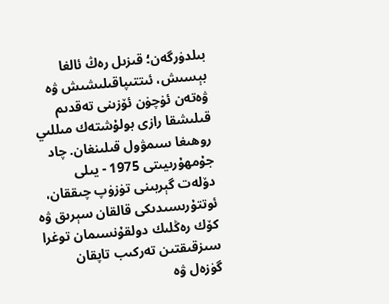بىلدۈرگەن؛ قىزىل رەڭ ئالغا بېسىش، ئىتتىپاقىلىشىش ۋە ۋەتەن ئۈچۈن ئۆزىنى تەقدىم قىلىشقا رازى بولۇشتەك مىللىي روھىغا سىمۋول قىلىنغان. چاد جۇمھۇرىيىتى 1975 - يىلى دۆلەت گېربىنى تۈزۈپ چىققان، ئوتتۇرىسىدىكى قالقان سېرىق ۋە كۆك رەڭلىك دولقۇنسىمان توغرا سىزقىقتىن تەركىب تاپقان گۈزەل ۋە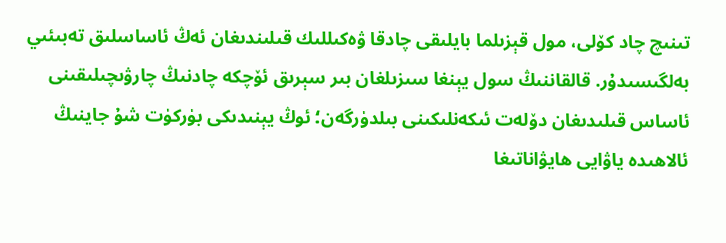تىنىچ چاد كۆلى، مول قېزىلما بايلىقى چادقا ۋەكىللىك قىلىندىغان ئەڭ ئاساسلىق تەبىئىي بەلگىسىدۇر. قالقاننىڭ سول يېنغا سىزىلغان بىر سېرىق ئۆچكە چادنىڭ چارۋىچىلىقىنى ئاساس قىلىدىغان دۆلەت ئىكەنلىكىنى بىلدۈرگەن؛ ئوڭ يېنىدىكى بۈركۈت شۇ جاينىڭ ئالاھىدە ياۋايى ھايۋاناتىغا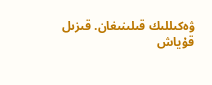ۋەكىللىك قىلىنىغان. قىزىل قۇياش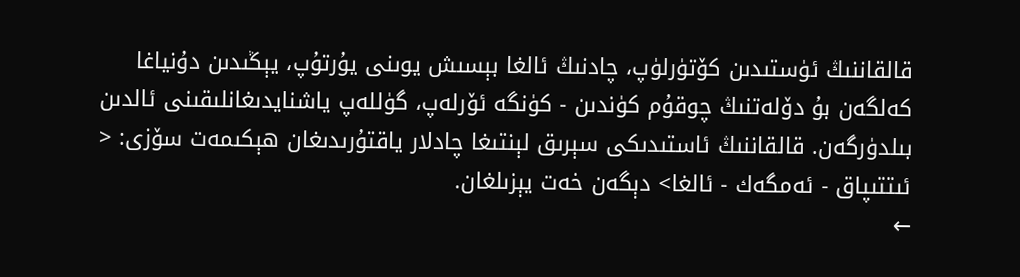قالقاننىڭ ئۈستىدىن كۆتۈرلۈپ، چادنىڭ ئالغا بېسىش يوىنى يۇرتۇپ، يېڭىدىن دۇنياغا كەلگەن بۇ دۆلەتنىڭ چوقۇم كۈندىن - كۈنگە ئۆرلەپ، گۈللەپ ياشنايدىغانلىقىنى ئالدىن بىلدۈرگەن. قالقاننىڭ ئاستىدىكى سېرىق لېنتىغا چادلار ياقتۇرىدىغان ھېكىمەت سۆزى: < ئىتتىپاق - ئەمگەك - ئالغا> دېگەن خەت يېزىلغان.
←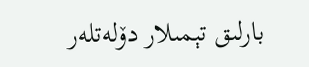بارلىق تېمىلار دۆلەتلەر